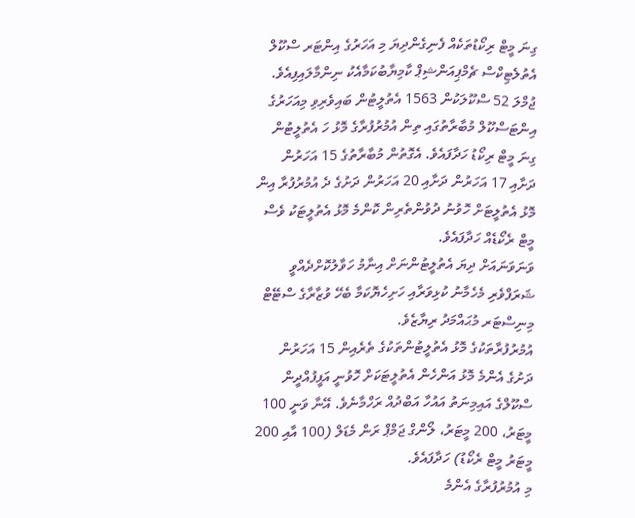ގިނަ މީޓް ރިކޯޑުތަކެއް ފެނިގެންދިޔަ މި އަހަރުގެ އިންޓަރ ސްކޫލް އެތުލެޓިކްސް ޗެމްޕިއަންޝިޕް ކާމިޔާބުކަމާއެކު ނިންމާލައިފިއެވެ.
ޖުމްލަ 52 ސްކޫލަކުން 1563 އެތުލީޓުން ބައިވެރިވި މިއަހަރުގެ އިންޓަސްކޫލް މުބާރާތުގައި ތިން އުމުރުފުރާގެ މޮޅު ހަ އެތުލީޓުން ގިނަ މީޓް ރިކޯޑު ހަދާފައެވެ. އެގޮތުން މުބާރާތުގެ 15 އަހަރުން ދަށާއި 17 އަހަރުން ދަށާއި 20 އަހަރުން ދަށުގެ ދެ އުމުރުފުރާ އިން މޮޅު އެތުލީޓަށް ހޮވުނު ދުވުންތެރިން ކޮންމެ މޮޅު އެތުލީޓަކު ވެސް މީޓް ރެކޯޑެއް ހަދާފައެވެ.
ވަނަވަނައަށް ދިޔަ އެތުލީޓުންނަށް އިނާމު ހަވާލުކޮށްދެއްވީ ޝަރަފްވެރި މެހެމާނު ކުޅިވަރާއި ހަށިހެޔޮކަމާ ބެހޭ ވުޒާރާގެ ސްޓޭޓް މިނިސްޓަރ މުޙައްމަދު ރިޔާޒެވެ.
އުމުރުފުރާތަކުގެ މޮޅު އެތުލީޓުންތަކުގެ ތެރެއިން 15 އަހަރުން ދަށުގެ އެންމެ މޮޅު އަންހެން އެތުލީޓަކަށް ހޮވުނީ އަފީފުއްދީން ސްކޫލްގެ އައިމިނަތު އައުހާ އަބްދުއް ރަހްމާނެވެ. އޭނާ ވަނީ 100 މީޓަރު، 200 މީޓަރު، ލޯންގް ޖަމްޕް ރަން މެޑަލް (100 އާއި 200 މީޓަރު މީޓް ރެކޯޑު) ހަދާފައެވެ.
މި އުމުރުފުރާގެ އެންމެ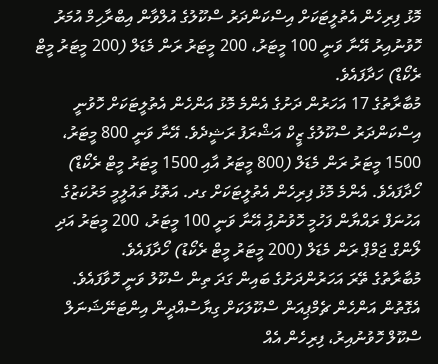މޮޅު ފިރިހެން އެތުލީޓަކަށް އިސްކަންދަރު ސްކޫލުގެ އުލްވާން އިބްރާހިމް އުމަރު ހޮވުނުއިރު އޭނާ ވަނީ 100 މީޓަރު، 200 މީޓަރު ރަން މެޑަލް (200 މީޓަރު މީޓް ރެކޯޑް) ހަދާފައެވެ.
މުބާރާތުގެ 17 އަހަރުން ދަށުގެ އެންމެ މޮޅު އަންހެން އެތުލީޓަކަށް ހޮވުނީ އިސްކަންދަރު ސްކޫލުގެ ޒީކް އަޝްރަފު ރަޝީދެވެ. އޭނާ ވަނީ 800 މީޓަރު، 1500 މީޓަރު ރަން މެޑަލް (800 މީޓަރު އާއި 1500 މީޓަރު މީޓް ރެކޯޑް) ހޯދާފައެވެ. އެންމެ މޮޅު ފިރިހެން އެތުލީޓަކަށް ގދ. އަތޮޅު ތައުލީމީ މަރުކަޒުގެ އަހުނަފް ރައްޔާން ފަހުމީ ހޮވުނުއިު އޭނާ ވަނީ 100 މީޓަރު، 200 މީޓަރު އަދި ލޯންގް ޖަމްޕް ރަން މެޑަލް (200 މީޓަރު މީޓް ރެކޯޑު) ހޯދާފައެވެ.
މުބާރާތުގެ ތޭރަ އަހަރުންދަށުގެ ބައިން ގަދަ ތިން ސްކޫލު ވަނީ ހޮވާފައެވެ. އެގޮތުން އަންހެން ޗެމްޕިއަން ސްކޫލަކަށް ގިޔާސުއްދީން އިންޓަނޭޝަނަލް ސްކޫލް ހޮވުނުއިރު، ފިރިހެން އެއް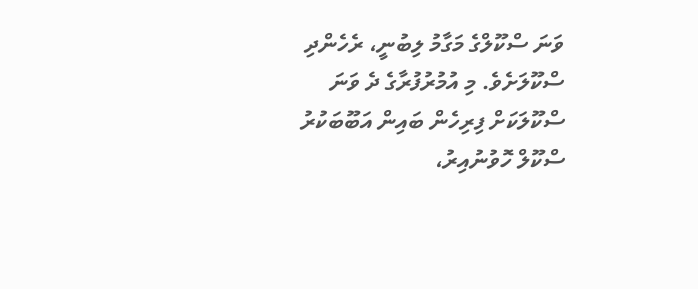ވަނަ ސްކޫލްގެ މަގާމު ލިބުނީ، ރެހެންދި ސްކޫލަށެވެ. މި އުމުރުފުރާގެ ދެ ވަނަ ސްކޫލަކަށް ފިރިހެން ބައިން އަބޫބަކުރު ސްކޫލް ހޮވުނުއިރު،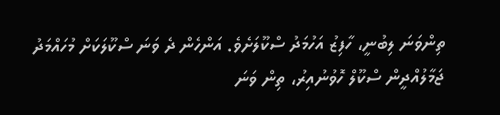ތިންވަނަ ލިބުނީ، ހާފިޒު އަހުމަދު ސްކޫލަށެވެ. އަންހެން ދެ ވަނަ ސްކޫލަކަށް މުހައްމަދު ޖަމާލުއްދީން ސްކޫލް ހޮވުނުއިރު، ތިން ވަނަ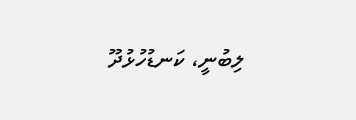ލިބުނީ، ކަނޑުހުޅުދޫ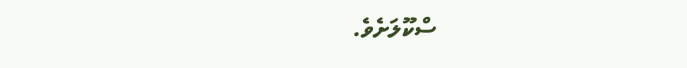ސްކޫލަށެވެ.